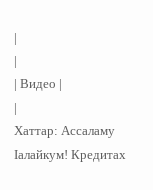|
|
| Видео |
|
Хаттар: Ассаламу Iалайкум! Кредитах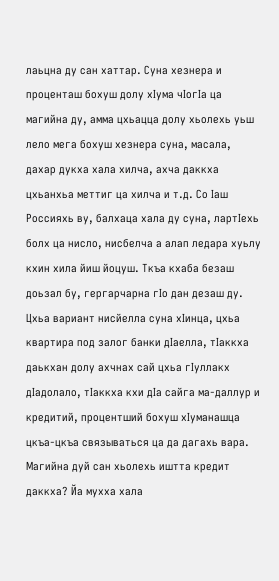лаьцна ду сан хаттар. Суна хезнера и проценташ бохуш долу хIума чIогIа ца магийна ду, амма цхьацца долу хьолехь уьш лело мега бохуш хезнера суна, масала, дахар дукха хала хилча, ахча даккха цхьанхьа меттиг ца хилча и т.д. Со Iаш Россияхь ву, балхаца хала ду суна, лартIехь болх ца нисло, нисбелча а алап ледара хуьлу кхин хила йиш йоцуш. Ткъа кхаба безаш доьзал бу, гергарчарна гIо дан дезаш ду. Цхьа вариант нисйелла суна хIинца, цхьа квартира под залог банки дIаелла, тIаккха даькхан долу ахчнах сай цхьа гIуллакх дIадолало, тIаккха кхи дIа сайга ма-даллур и кредитий, процентший бохуш хIуманашца цкъа-цкъа связываться ца да дагахь вара. Магийна дуй сан хьолехь иштта кредит даккха? Йа мухха хала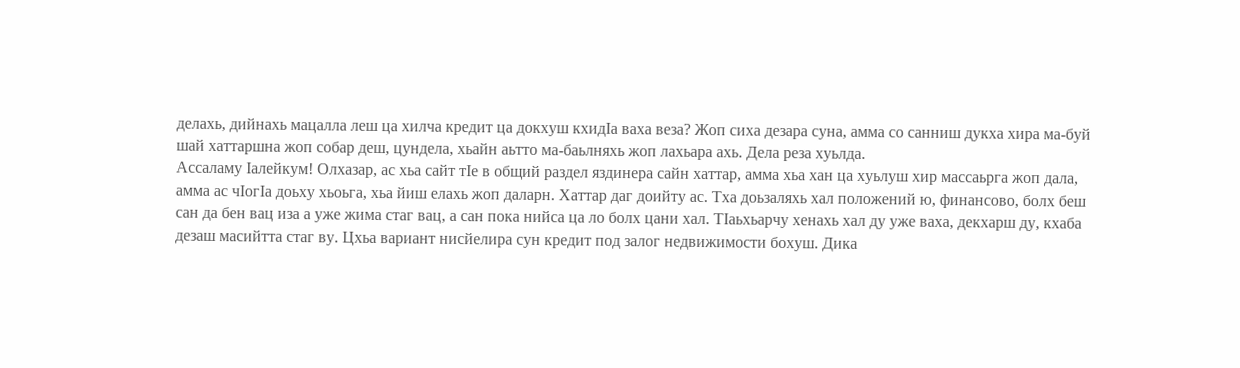делахь, дийнахь мацалла леш ца хилча кредит ца докхуш кхидIа ваха веза? Жоп сиха дезара суна, амма со санниш дукха хира ма-буй шай хаттаршна жоп собар деш, цундела, хьайн аьтто ма-баьлняхь жоп лахьара ахь. Дела реза хуьлда.
Ассаламу Iалейкум! Олхазар, ас хьа сайт тIе в общий раздел яздинера сайн хаттар, амма хьа хан ца хуьлуш хир массаьрга жоп дала, амма ас чIогIа доьху хьоьга, хьа йиш елахь жоп даларн. Хаттар даг доийту ас. Тха доьзаляхь хал положений ю, финансово, болх беш сан да бен вац иза а уже жима стаг вац, а сан пока нийса ца ло болх цани хал. ТIаьхьарчу хенахь хал ду уже ваха, декхарш ду, кхаба дезаш масийтта стаг ву. Цхьа вариант нисйелира сун кредит под залог недвижимости бохуш. Дика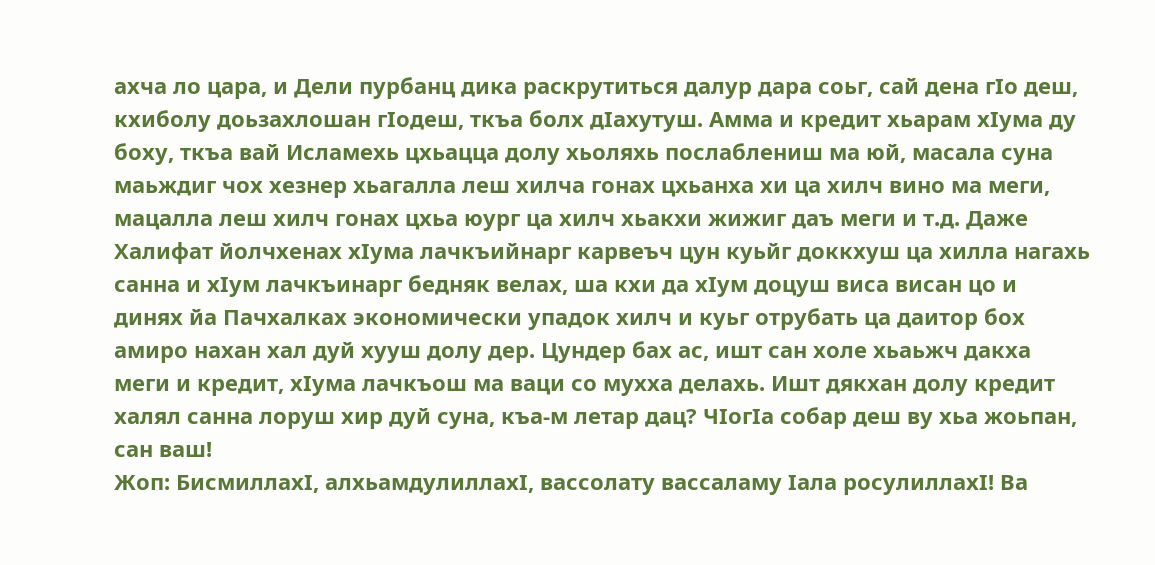ахча ло цара, и Дели пурбанц дика раскрутиться далур дара соьг, сай дена гIо деш, кхиболу доьзахлошан гIодеш, ткъа болх дIахутуш. Амма и кредит хьарам хIума ду боху, ткъа вай Исламехь цхьацца долу хьоляхь послаблениш ма юй, масала суна маьждиг чох хезнер хьагалла леш хилча гонах цхьанха хи ца хилч вино ма меги, мацалла леш хилч гонах цхьа юург ца хилч хьакхи жижиг даъ меги и т.д. Даже Халифат йолчхенах хIума лачкъийнарг карвеъч цун куьйг доккхуш ца хилла нагахь санна и хIум лачкъинарг бедняк велах, ша кхи да хIум доцуш виса висан цо и динях йа Пачхалках экономически упадок хилч и куьг отрубать ца даитор бох амиро нахан хал дуй хууш долу дер. Цундер бах ас, ишт сан холе хьаьжч дакха меги и кредит, хIума лачкъош ма ваци со мухха делахь. Ишт дякхан долу кредит халял санна лоруш хир дуй суна, къа-м летар дац? ЧIогIа собар деш ву хьа жоьпан, сан ваш!
Жоп: БисмиллахI, алхьамдулиллахI, вассолату вассаламу Iала росулиллахI! Ва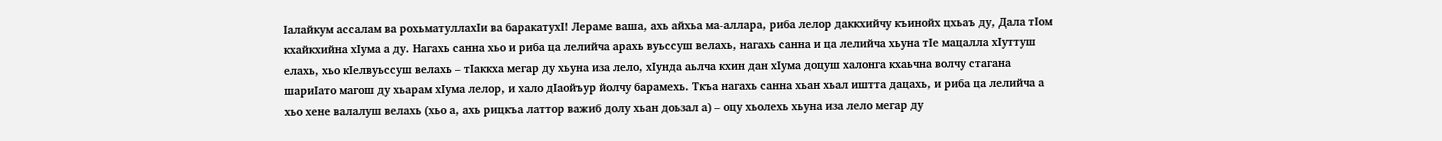Iалайкум ассалам ва рохьматуллахIи ва баракатухI! Лераме ваша, ахь айхьа ма-аллара, риба лелор даккхийчу къинойх цхьаъ ду, Дала тIом кхайкхийна хIума а ду. Нагахь санна хьо и риба ца лелийча арахь вуьссуш велахь, нагахь санна и ца лелийча хьуна тIе мацалла хIуттуш елахь, хьо кIелвуьссуш велахь – тIаккха мегар ду хьуна иза лело, хIунда аьлча кхин дан хIума доцуш халонга кхаьчна волчу стагана шариIато магош ду хьарам хIума лелор, и хало дIаойъур йолчу барамехь. Ткъа нагахь санна хьан хьал иштта дацахь, и риба ца лелийча а хьо хене валалуш велахь (хьо а, ахь рицкъа латтор важиб долу хьан доьзал а) – оцу хьолехь хьуна иза лело мегар ду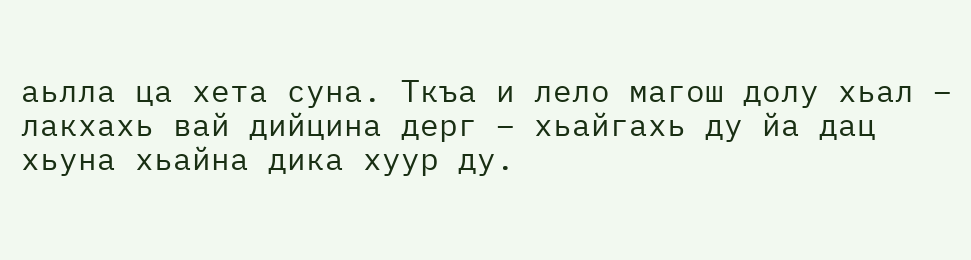аьлла ца хета суна. Ткъа и лело магош долу хьал – лакхахь вай дийцина дерг – хьайгахь ду йа дац хьуна хьайна дика хуур ду.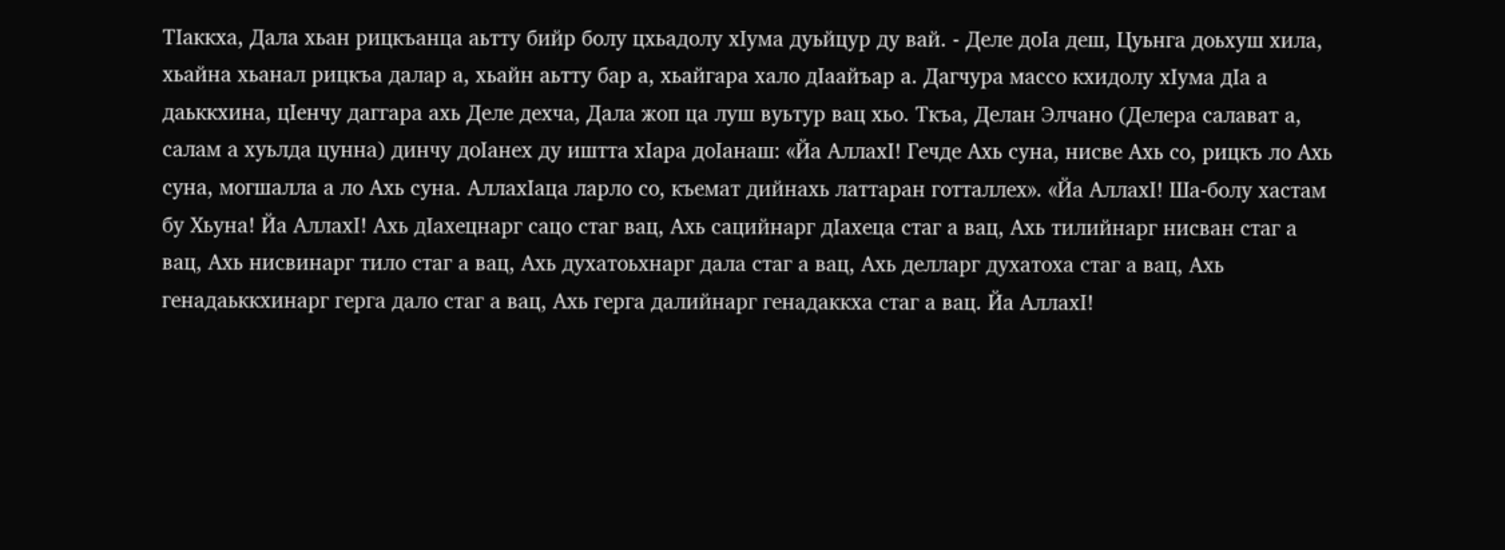ТIаккха, Дала хьан рицкъанца аьтту бийр болу цхьадолу хIума дуьйцур ду вай. - Деле доIа деш, Цуьнга доьхуш хила, хьайна хьанал рицкъа далар а, хьайн аьтту бар а, хьайгара хало дIаайъар а. Дагчура массо кхидолу хIума дIа а даьккхина, цIенчу даггара ахь Деле дехча, Дала жоп ца луш вуьтур вац хьо. Ткъа, Делан Элчано (Делера салават а, салам а хуьлда цунна) динчу доIанех ду иштта хIара доIанаш: «Йа АллахI! Гечде Ахь суна, нисве Ахь со, рицкъ ло Ахь суна, могшалла а ло Ахь суна. АллахIаца ларло со, къемат дийнахь латтаран готталлех». «Йа АллахI! Ша-болу хастам бу Хьуна! Йа АллахI! Ахь дIахецнарг сацо стаг вац, Ахь сацийнарг дIахеца стаг а вац, Ахь тилийнарг нисван стаг а вац, Ахь нисвинарг тило стаг а вац, Ахь духатоьхнарг дала стаг а вац, Ахь делларг духатоха стаг а вац, Ахь генадаьккхинарг герга дало стаг а вац, Ахь герга далийнарг генадаккха стаг а вац. Йа АллахI!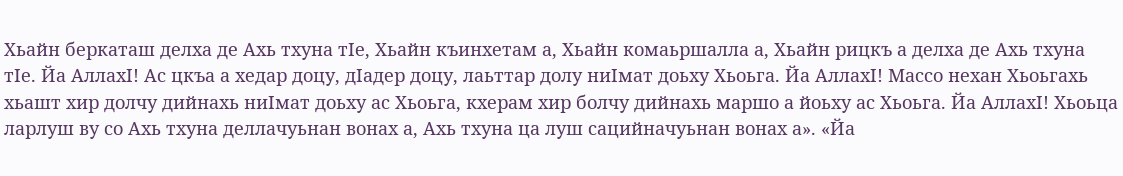Хьайн беркаташ делха де Ахь тхуна тIе, Хьайн къинхетам а, Хьайн комаьршалла а, Хьайн рицкъ а делха де Ахь тхуна тIе. Йа АллахI! Ас цкъа а хедар доцу, дIадер доцу, лаьттар долу ниIмат доьху Хьоьга. Йа АллахI! Массо нехан Хьоьгахь хьашт хир долчу дийнахь ниIмат доьху ас Хьоьга, кхерам хир болчу дийнахь маршо а йоьху ас Хьоьга. Йа АллахI! Хьоьца ларлуш ву со Ахь тхуна деллачуьнан вонах а, Ахь тхуна ца луш сацийначуьнан вонах а». «Йа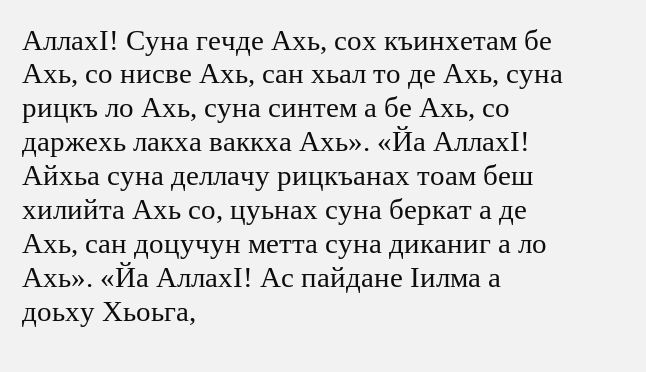АллахI! Суна гечде Ахь, сох къинхетам бе Ахь, со нисве Ахь, сан хьал то де Ахь, суна рицкъ ло Ахь, суна синтем а бе Ахь, со даржехь лакха ваккха Ахь». «Йа АллахI! Айхьа суна деллачу рицкъанах тоам беш хилийта Ахь со, цуьнах суна беркат а де Ахь, сан доцучун метта суна диканиг а ло Ахь». «Йа АллахI! Ас пайдане Iилма а доьху Хьоьга,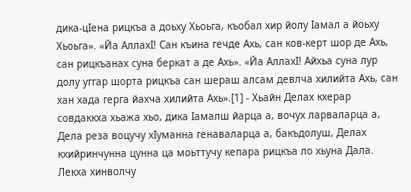дика-цIена рицкъа а доьху Хьоьга, къобал хир йолу Iамал а йоьху Хьоьга». «Йа АллахI! Сан къина гечде Ахь, сан ков-керт шор де Ахь, сан рицкъанах суна беркат а де Ахь». «Йа АллахI! Айхьа суна лур долу уггар шорта рицкъа сан шераш алсам девлча хилийта Ахь, сан хан хада герга йахча хилийта Ахь».[1] - Хьайн Делах кхерар совдаккха хьажа хьо, дика Iамалш йарца а, вочух ларваларца а, Дела реза воцучу хIуманна генаваларца а, бакъдолуш, Делах кхийринчунна цунна ца моьттучу кепара рицкъа ло хьуна Дала. Лекха хинволчу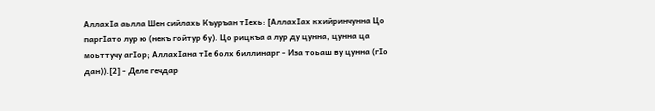АллахIа аьлла Шен сийлахь Къуръан тIехь: [АллахIах кхийринчунна Цо паргIато лур ю (некъ гойтур бу). Цо рицкъа а лур ду цунна, цунна ца моьттучу агIор; АллахIана тIе болх биллинарг - Иза тоьаш ву цунна (гIо дан)).[2] - Деле гечдар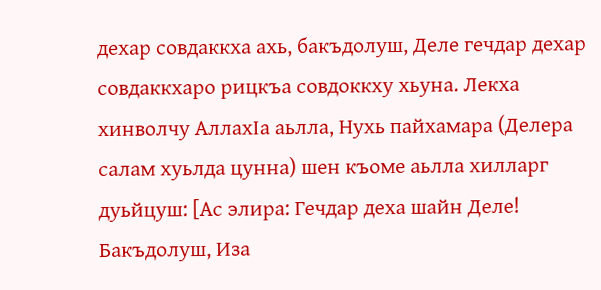дехар совдаккха ахь, бакъдолуш, Деле гечдар дехар совдаккхаро рицкъа совдоккху хьуна. Лекха хинволчу АллахIа аьлла, Нухь пайхамара (Делера салам хуьлда цунна) шен къоме аьлла хилларг дуьйцуш: [Ас элира: Гечдар деха шайн Деле! Бакъдолуш, Иза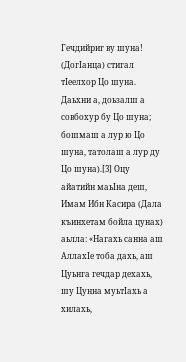Гечдийриг ву шуна! (ДогIанца) стигал тIеелхор Цо шуна. Даьхни а, доьзалш а совбохур бу Цо шуна; бошмаш а лур ю Цо шуна, татолаш а лур ду Цо шуна).[3] Оцу айатийн маьIна деш, Имам Ибн Касира (Дала къинхетам бойла цунах) аьлла: «Нагахь санна аш АллахIе тоба дахь, аш Цуьнга гечдар дехахь, шу Цунна муьтIахь а хилахь,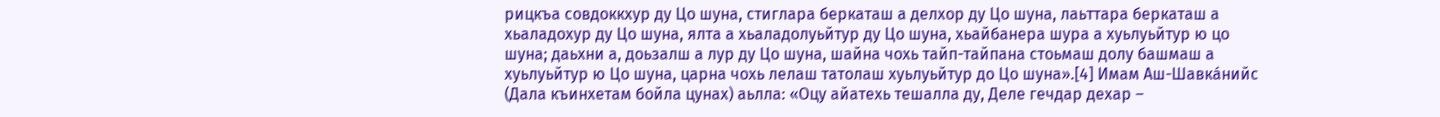рицкъа совдоккхур ду Цо шуна, стиглара беркаташ а делхор ду Цо шуна, лаьттара беркаташ а хьаладохур ду Цо шуна, ялта а хьаладолуьйтур ду Цо шуна, хьайбанера шура а хуьлуьйтур ю цо шуна; даьхни а, доьзалш а лур ду Цо шуна, шайна чохь тайп-тайпана стоьмаш долу башмаш а хуьлуьйтур ю Цо шуна, царна чохь лелаш татолаш хуьлуьйтур до Цо шуна».[4] Имам Аш-Шавка́нийс (Дала къинхетам бойла цунах) аьлла: «Оцу айатехь тешалла ду, Деле гечдар дехар –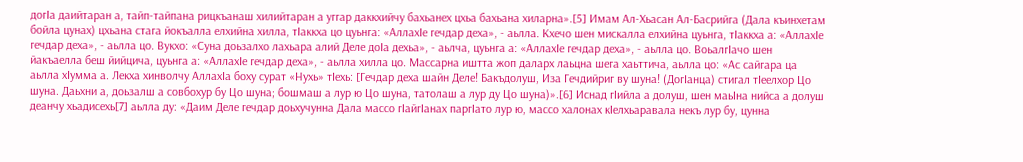догIа даийтаран а, тайп-тайпана рицкъанаш хилийтаран а уггар даккхийчу бахьанех цхьа бахьана хиларна».[5] Имам Ал-Хьасан Ал-Басрийга (Дала къинхетам бойла цунах) цхьана стага йокъалла елхийна хилла, тIаккха цо цуьнга: «АллахIе гечдар деха», - аьлла. Кхечо шен мискалла елхийна цуьнга, тIаккха а: «АллахIе гечдар деха», - аьлла цо. Вукхо: «Суна доьзалхо лахьара алий Деле доIа дехьа», - аьлча, цуьнга а: «АллахIе гечдар деха», - аьлла цо. ВоьалгIачо шен йакъаелла беш йийцича, цуьнга а: «АллахIе гечдар деха», - аьлла хилла цо. Массарна иштта жоп даларх лаьцна шега хаьттича, аьлла цо: «Ас сайгара ца аьлла хIумма а. Лекха хинволчу АллахIа боху сурат «Нухь» тIехь: [Гечдар деха шайн Деле! Бакъдолуш, Иза Гечдийриг ву шуна! (ДогIанца) стигал тIеелхор Цо шуна. Даьхни а, доьзалш а совбохур бу Цо шуна; бошмаш а лур ю Цо шуна, татолаш а лур ду Цо шуна)».[6] Иснад гIийла а долуш, шен маьIна нийса а долуш деанчу хьадисехь[7] аьлла ду: «Даим Деле гечдар доьхучунна Дала массо гIайгIанах паргIато лур ю, массо халонах кIелхьаравала некъ лур бу, цунна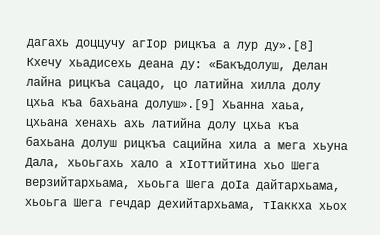дагахь доццучу агIор рицкъа а лур ду».[8] Кхечу хьадисехь деана ду: «Бакъдолуш, Делан лайна рицкъа сацадо, цо латийна хилла долу цхьа къа бахьана долуш».[9] Хьанна хаьа, цхьана хенахь ахь латийна долу цхьа къа бахьана долуш рицкъа сацийна хила а мега хьуна Дала, хьоьгахь хало а хIоттийтина хьо Шега верзийтархьама, хьоьга Шега доIа дайтархьама, хьоьга Шега гечдар дехийтархьама, тIаккха хьох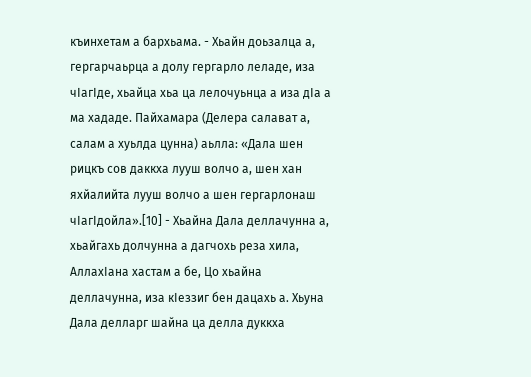къинхетам а бархьама. - Хьайн доьзалца а, гергарчаьрца а долу гергарло леладе, иза чIагIде, хьайца хьа ца лелочуьнца а иза дIа а ма хададе. Пайхамара (Делера салават а, салам а хуьлда цунна) аьлла: «Дала шен рицкъ сов даккха лууш волчо а, шен хан яхйалийта лууш волчо а шен гергарлонаш чIагIдойла».[10] - Хьайна Дала деллачунна а, хьайгахь долчунна а дагчохь реза хила, АллахIана хастам а бе, Цо хьайна деллачунна, иза кIеззиг бен дацахь а. Хьуна Дала делларг шайна ца делла дуккха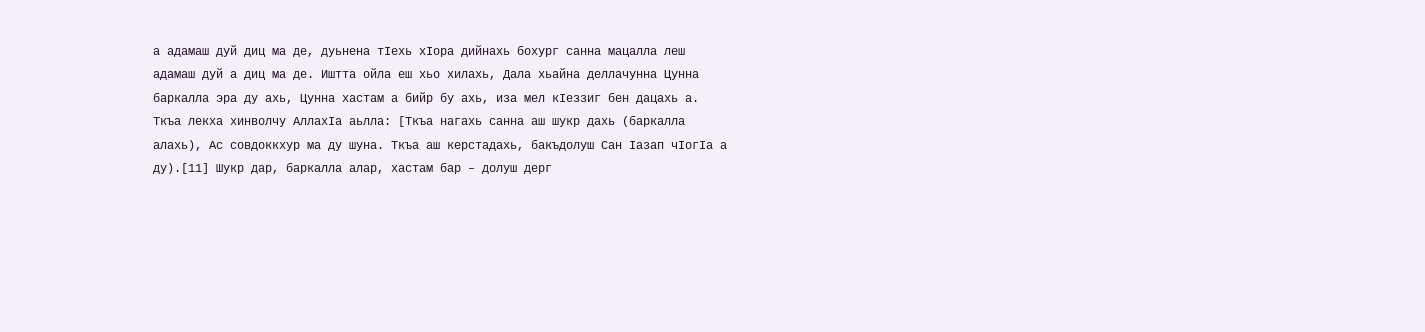а адамаш дуй диц ма де, дуьнена тIехь хIора дийнахь бохург санна мацалла леш адамаш дуй а диц ма де. Иштта ойла еш хьо хилахь, Дала хьайна деллачунна Цунна баркалла эра ду ахь, Цунна хастам а бийр бу ахь, иза мел кIеззиг бен дацахь а. Ткъа лекха хинволчу АллахIа аьлла: [Ткъа нагахь санна аш шукр дахь (баркалла алахь), Ас совдоккхур ма ду шуна. Ткъа аш керстадахь, бакъдолуш Сан Iазап чIогIа а ду).[11] Шукр дар, баркалла алар, хастам бар – долуш дерг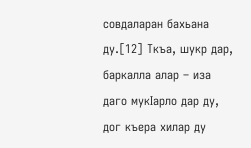совдаларан бахьана ду.[12] Ткъа, шукр дар, баркалла алар – иза даго мукIарло дар ду, дог къера хилар ду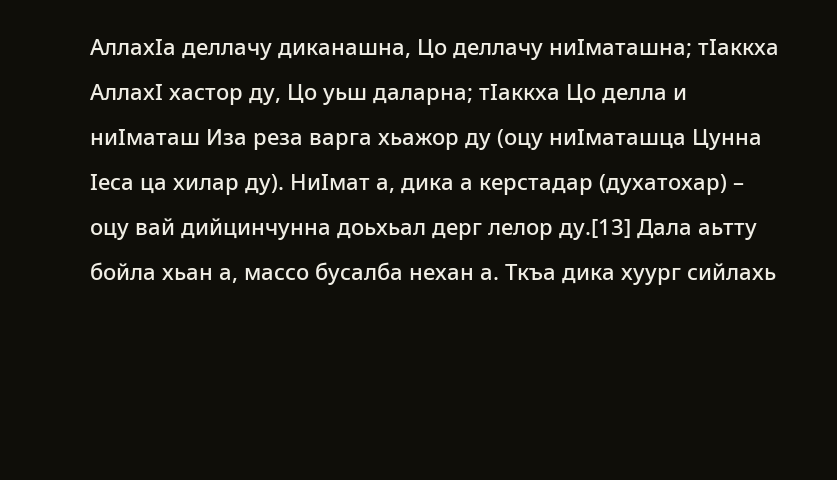АллахIа деллачу диканашна, Цо деллачу ниIматашна; тIаккха АллахI хастор ду, Цо уьш даларна; тIаккха Цо делла и ниIматаш Иза реза варга хьажор ду (оцу ниIматашца Цунна Iеса ца хилар ду). НиIмат а, дика а керстадар (духатохар) – оцу вай дийцинчунна доьхьал дерг лелор ду.[13] Дала аьтту бойла хьан а, массо бусалба нехан а. Ткъа дика хуург сийлахь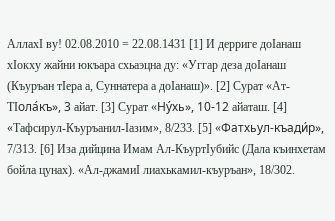АллахI ву! 02.08.2010 = 22.08.1431 [1] И дерриге доIанаш хIокху жайни юкъара схьаэцна ду: «Уггар деза доIанаш (Къуръан тIера а, Суннатера а доIанаш)». [2] Сурат «Ат-ТIола́къ», 3 айат. [3] Сурат «Ну́хь», 10-12 айаташ. [4] «Тафсирул-Къуръанил-Iазим», 8/233. [5] «Фатхьул-къади́р», 7/313. [6] Иза дийцина Имам Ал-КъуртIубийс (Дала къинхетам бойла цунах). «Ал-джамиI лиахькамил-къуръан», 18/302.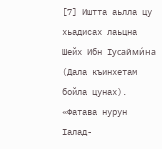[7] Иштта аьлла цу хьадисах лаьцна Шейх Ибн Iусайми́на (Дала къинхетам бойла цунах). «Фатава нурун Iалад-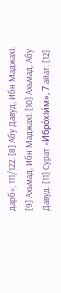дарб», 111/122. [8] Абу Давуд, Ибн МаджахI. [9] Ахьмад, Ибн МаджахI. [10] Ахьмад, Абу Давуд. [11] Сурат «Ибро́хIи́м», 7 айат. [12]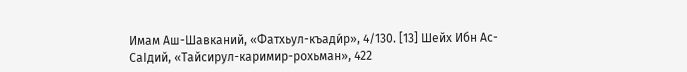Имам Аш-Шавканий, «Фатхьул-къади́р», 4/130. [13] Шейх Ибн Ас-СаIдий, «Тайсирул-каримир-рохьман», 422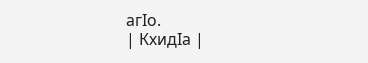агIо.
| КхидIа |